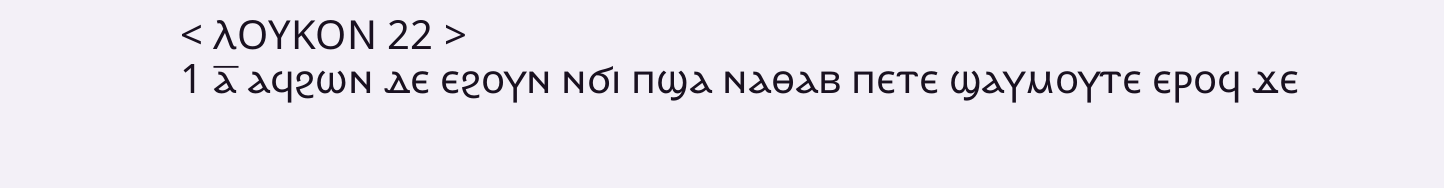< ⲖⲞⲨⲔⲞⲚ 22 >
1 ⲁ̅ ⲁϥϩⲱⲛ ⲇⲉ ⲉϩⲟⲩⲛ ⲛϭⲓ ⲡϣⲁ ⲛⲁⲑⲁⲃ ⲡⲉⲧⲉ ϣⲁⲩⲙⲟⲩⲧⲉ ⲉⲣⲟϥ ϫⲉ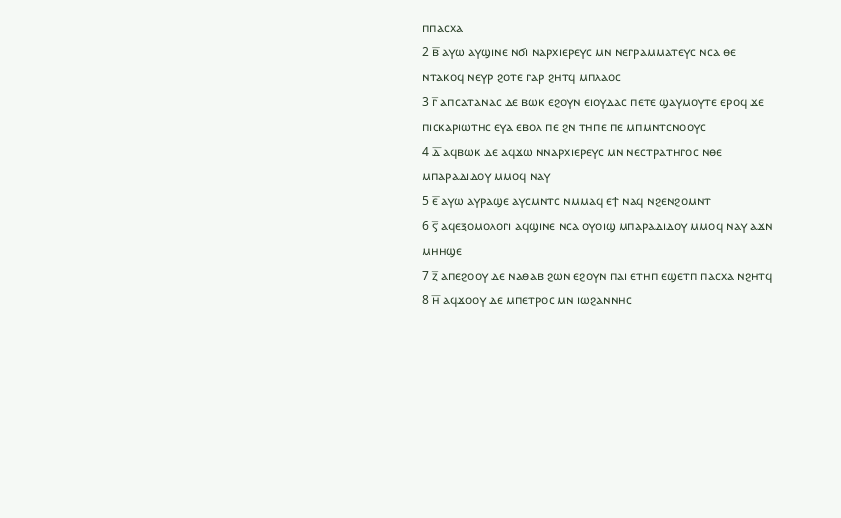ⲡⲡⲁⲥⲭⲁ
2 ⲃ̅ ⲁⲩⲱ ⲁⲩϣⲓⲛⲉ ⲛϭⲓ ⲛⲁⲣⲭⲓⲉⲣⲉⲩⲥ ⲙⲛ ⲛⲉⲅⲣⲁⲙⲙⲁⲧⲉⲩⲥ ⲛⲥⲁ ⲑⲉ ⲛⲧⲁⲕⲟϥ ⲛⲉⲩⲣ ϩⲟⲧⲉ ⲅⲁⲣ ϩⲏⲧϥ ⲙⲡⲗⲁⲟⲥ
3 ⲅ̅ ⲁⲡⲥⲁⲧⲁⲛⲁⲥ ⲇⲉ ⲃⲱⲕ ⲉϩⲟⲩⲛ ⲉⲓⲟⲩⲇⲁⲥ ⲡⲉⲧⲉ ϣⲁⲩⲙⲟⲩⲧⲉ ⲉⲣⲟϥ ϫⲉ ⲡⲓⲥⲕⲁⲣⲓⲱⲧⲏⲥ ⲉⲩⲁ ⲉⲃⲟⲗ ⲡⲉ ϩⲛ ⲧⲏⲡⲉ ⲡⲉ ⲙⲡⲙⲛⲧⲥⲛⲟⲟⲩⲥ
4 ⲇ̅ ⲁϥⲃⲱⲕ ⲇⲉ ⲁϥϫⲱ ⲛⲛⲁⲣⲭⲓⲉⲣⲉⲩⲥ ⲙⲛ ⲛⲉⲥⲧⲣⲁⲧⲏⲅⲟⲥ ⲛⲑⲉ ⲙⲡⲁⲣⲁⲇⲓⲇⲟⲩ ⲙⲙⲟϥ ⲛⲁⲩ
5 ⲉ̅ ⲁⲩⲱ ⲁⲩⲣⲁϣⲉ ⲁⲩⲥⲙⲛⲧⲥ ⲛⲙⲙⲁϥ ⲉϯ ⲛⲁϥ ⲛϩⲉⲛϩⲟⲙⲛⲧ
6 ⲋ̅ ⲁϥⲉⲝⲟⲙⲟⲗⲟⲅⲓ ⲁϥϣⲓⲛⲉ ⲛⲥⲁ ⲟⲩⲟⲓϣ ⲙⲡⲁⲣⲁⲇⲓⲇⲟⲩ ⲙⲙⲟϥ ⲛⲁⲩ ⲁϫⲛ ⲙⲏⲏϣⲉ
7 ⲍ̅ ⲁⲡⲉϩⲟⲟⲩ ⲇⲉ ⲛⲁⲑⲁⲃ ϩⲱⲛ ⲉϩⲟⲩⲛ ⲡⲁⲓ ⲉⲧⲏⲡ ⲉϣⲉⲧⲡ ⲡⲁⲥⲭⲁ ⲛϩⲏⲧϥ
8 ⲏ̅ ⲁϥϫⲟⲟⲩ ⲇⲉ ⲙⲡⲉⲧⲣⲟⲥ ⲙⲛ ⲓⲱϩⲁⲛⲛⲏⲥ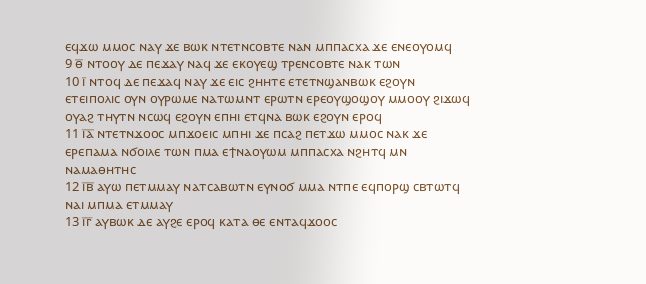ⲉϥϫⲱ ⲙⲙⲟⲥ ⲛⲁⲩ ϫⲉ ⲃⲱⲕ ⲛⲧⲉⲧⲛⲥⲟⲃⲧⲉ ⲛⲁⲛ ⲙⲡⲡⲁⲥⲭⲁ ϫⲉ ⲉⲛⲉⲟⲩⲟⲙϥ
9 ⲑ̅ ⲛⲧⲟⲟⲩ ⲇⲉ ⲡⲉϫⲁⲩ ⲛⲁϥ ϫⲉ ⲉⲕⲟⲩⲉϣ ⲧⲣⲉⲛⲥⲟⲃⲧⲉ ⲛⲁⲕ ⲧⲱⲛ
10 ⲓ̅ ⲛⲧⲟϥ ⲇⲉ ⲡⲉϫⲁϥ ⲛⲁⲩ ϫⲉ ⲉⲓⲥ ϩⲏⲏⲧⲉ ⲉⲧⲉⲧⲛϣⲁⲛⲃⲱⲕ ⲉϩⲟⲩⲛ ⲉⲧⲉⲓⲡⲟⲗⲓⲥ ⲟⲩⲛ ⲟⲩⲣⲱⲙⲉ ⲛⲁⲧⲱⲙⲛⲧ ⲉⲣⲱⲧⲛ ⲉⲣⲉⲟⲩϣⲟϣⲟⲩ ⲙⲙⲟⲟⲩ ϩⲓϫⲱϥ ⲟⲩⲁϩ ⲧⲏⲩⲧⲛ ⲛⲥⲱϥ ⲉϩⲟⲩⲛ ⲉⲡⲏⲓ ⲉⲧϥⲛⲁ ⲃⲱⲕ ⲉϩⲟⲩⲛ ⲉⲣⲟϥ
11 ⲓ̅ⲁ̅ ⲛⲧⲉⲧⲛϫⲟⲟⲥ ⲙⲡϫⲟⲉⲓⲥ ⲙⲡⲏⲓ ϫⲉ ⲡⲥⲁϩ ⲡⲉⲧϫⲱ ⲙⲙⲟⲥ ⲛⲁⲕ ϫⲉ ⲉⲣⲉⲡⲁⲙⲁ ⲛϭⲟⲓⲗⲉ ⲧⲱⲛ ⲡⲙⲁ ⲉϯⲛⲁⲟⲩⲱⲙ ⲙⲡⲡⲁⲥⲭⲁ ⲛϩⲏⲧϥ ⲙⲛ ⲛⲁⲙⲁⲑⲏⲧⲏⲥ
12 ⲓ̅ⲃ̅ ⲁⲩⲱ ⲡⲉⲧⲙⲙⲁⲩ ⲛⲁⲧⲥⲁⲃⲱⲧⲛ ⲉⲩⲛⲟϭ ⲙⲙⲁ ⲛⲧⲡⲉ ⲉϥⲡⲟⲣϣ ⲥⲃⲧⲱⲧϥ ⲛⲁⲓ ⲙⲡⲙⲁ ⲉⲧⲙⲙⲁⲩ
13 ⲓ̅ⲅ̅ ⲁⲩⲃⲱⲕ ⲇⲉ ⲁⲩϩⲉ ⲉⲣⲟϥ ⲕⲁⲧⲁ ⲑⲉ ⲉⲛⲧⲁϥϫⲟⲟⲥ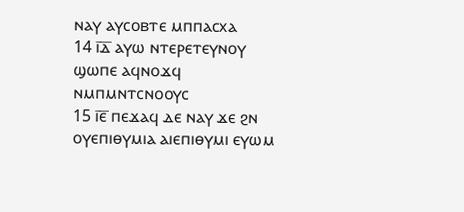ⲛⲁⲩ ⲁⲩⲥⲟⲃⲧⲉ ⲙⲡⲡⲁⲥⲭⲁ
14 ⲓ̅ⲇ̅ ⲁⲩⲱ ⲛⲧⲉⲣⲉⲧⲉⲩⲛⲟⲩ ϣⲱⲡⲉ ⲁϥⲛⲟϫϥ ⲛⲙⲡⲙⲛⲧⲥⲛⲟⲟⲩⲥ
15 ⲓ̅ⲉ̅ ⲡⲉϫⲁϥ ⲇⲉ ⲛⲁⲩ ϫⲉ ϩⲛ ⲟⲩⲉⲡⲓⲑⲩⲙⲓⲁ ⲁⲓⲉⲡⲓⲑⲩⲙⲓ ⲉⲩⲱⲙ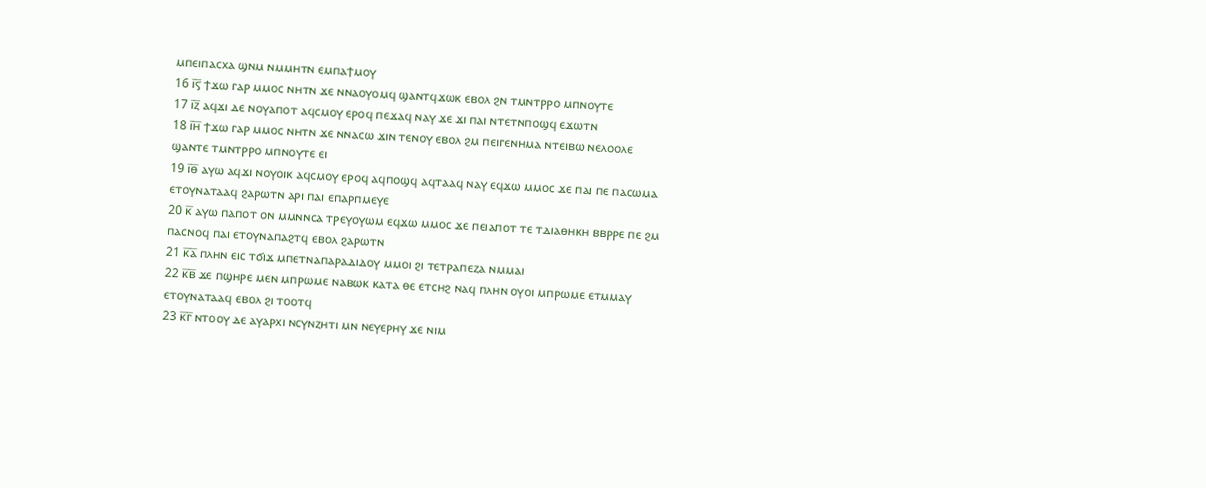ⲙⲡⲉⲓⲡⲁⲥⲭⲁ ϣⲛⲙ ⲛⲙⲙⲏⲧⲛ ⲉⲙⲡⲁϯⲙⲟⲩ
16 ⲓ̅ⲋ̅ ϯϫⲱ ⲅⲁⲣ ⲙⲙⲟⲥ ⲛⲏⲧⲛ ϫⲉ ⲛⲛⲁⲟⲩⲟⲙϥ ϣⲁⲛⲧϥϫⲱⲕ ⲉⲃⲟⲗ ϩⲛ ⲧⲙⲛⲧⲣⲣⲟ ⲙⲡⲛⲟⲩⲧⲉ
17 ⲓ̅ⲍ̅ ⲁϥϫⲓ ⲇⲉ ⲛⲟⲩⲁⲡⲟⲧ ⲁϥⲥⲙⲟⲩ ⲉⲣⲟϥ ⲡⲉϫⲁϥ ⲛⲁⲩ ϫⲉ ϫⲓ ⲡⲁⲓ ⲛⲧⲉⲧⲛⲡⲟϣϥ ⲉϫⲱⲧⲛ
18 ⲓ̅ⲏ̅ ϯϫⲱ ⲅⲁⲣ ⲙⲙⲟⲥ ⲛⲏⲧⲛ ϫⲉ ⲛⲛⲁⲥⲱ ϫⲓⲛ ⲧⲉⲛⲟⲩ ⲉⲃⲟⲗ ϩⲙ ⲡⲉⲓⲅⲉⲛⲏⲙⲁ ⲛⲧⲉⲓⲃⲱ ⲛⲉⲗⲟⲟⲗⲉ ϣⲁⲛⲧⲉ ⲧⲙⲛⲧⲣⲣⲟ ⲙⲡⲛⲟⲩⲧⲉ ⲉⲓ
19 ⲓ̅ⲑ̅ ⲁⲩⲱ ⲁϥϫⲓ ⲛⲟⲩⲟⲓⲕ ⲁϥⲥⲙⲟⲩ ⲉⲣⲟϥ ⲁϥⲡⲟϣϥ ⲁϥⲧⲁⲁϥ ⲛⲁⲩ ⲉϥϫⲱ ⲙⲙⲟⲥ ϫⲉ ⲡⲁⲓ ⲡⲉ ⲡⲁⲥⲱⲙⲁ ⲉⲧⲟⲩⲛⲁⲧⲁⲁϥ ϩⲁⲣⲱⲧⲛ ⲁⲣⲓ ⲡⲁⲓ ⲉⲡⲁⲣⲡⲙⲉⲩⲉ
20 ⲕ̅ ⲁⲩⲱ ⲡⲁⲡⲟⲧ ⲟⲛ ⲙⲙⲛⲛⲥⲁ ⲧⲣⲉⲩⲟⲩⲱⲙ ⲉϥϫⲱ ⲙⲙⲟⲥ ϫⲉ ⲡⲉⲓⲁⲡⲟⲧ ⲧⲉ ⲧⲇⲓⲁⲑⲏⲕⲏ ⲃⲃⲣⲣⲉ ⲡⲉ ϩⲙ ⲡⲁⲥⲛⲟϥ ⲡⲁⲓ ⲉⲧⲟⲩⲛⲁⲡⲁϩⲧϥ ⲉⲃⲟⲗ ϩⲁⲣⲱⲧⲛ
21 ⲕ̅ⲁ̅ ⲡⲗⲏⲛ ⲉⲓⲥ ⲧϭⲓϫ ⲙⲡⲉⲧⲛⲁⲡⲁⲣⲁⲇⲓⲇⲟⲩ ⲙⲙⲟⲓ ϩⲓ ⲧⲉⲧⲣⲁⲡⲉⲍⲁ ⲛⲙⲙⲁⲓ
22 ⲕ̅ⲃ̅ ϫⲉ ⲡϣⲏⲣⲉ ⲙⲉⲛ ⲙⲡⲣⲱⲙⲉ ⲛⲁⲃⲱⲕ ⲕⲁⲧⲁ ⲑⲉ ⲉⲧⲥⲏϩ ⲛⲁϥ ⲡⲗⲏⲛ ⲟⲩⲟⲓ ⲙⲡⲣⲱⲙⲉ ⲉⲧⲙⲙⲁⲩ ⲉⲧⲟⲩⲛⲁⲧⲁⲁϥ ⲉⲃⲟⲗ ϩⲓ ⲧⲟⲟⲧϥ
23 ⲕ̅ⲅ̅ ⲛⲧⲟⲟⲩ ⲇⲉ ⲁⲩⲁⲣⲭⲓ ⲛⲥⲩⲛⲍⲏⲧⲓ ⲙⲛ ⲛⲉⲩⲉⲣⲏⲩ ϫⲉ ⲛⲓⲙ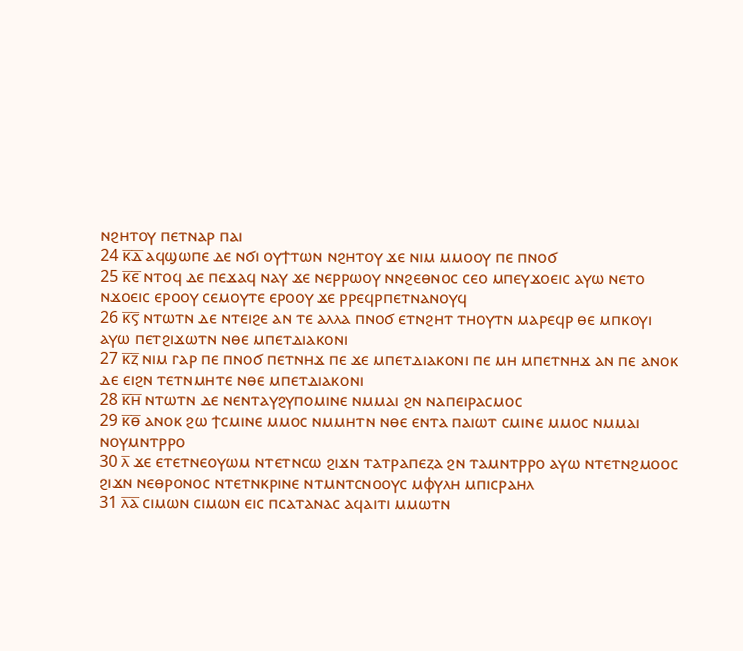ⲛϩⲏⲧⲟⲩ ⲡⲉⲧⲛⲁⲣ ⲡⲁⲓ
24 ⲕ̅ⲇ̅ ⲁϥϣⲱⲡⲉ ⲇⲉ ⲛϭⲓ ⲟⲩϯⲧⲱⲛ ⲛϩⲏⲧⲟⲩ ϫⲉ ⲛⲓⲙ ⲙⲙⲟⲟⲩ ⲡⲉ ⲡⲛⲟϭ
25 ⲕ̅ⲉ̅ ⲛⲧⲟϥ ⲇⲉ ⲡⲉϫⲁϥ ⲛⲁⲩ ϫⲉ ⲛⲉⲣⲣⲱⲟⲩ ⲛⲛϩⲉⲑⲛⲟⲥ ⲥⲉⲟ ⲙⲡⲉⲩϫⲟⲉⲓⲥ ⲁⲩⲱ ⲛⲉⲧⲟ ⲛϫⲟⲉⲓⲥ ⲉⲣⲟⲟⲩ ⲥⲉⲙⲟⲩⲧⲉ ⲉⲣⲟⲟⲩ ϫⲉ ⲣⲣⲉϥⲣⲡⲉⲧⲛⲁⲛⲟⲩϥ
26 ⲕ̅ⲋ̅ ⲛⲧⲱⲧⲛ ⲇⲉ ⲛⲧⲉⲓϩⲉ ⲁⲛ ⲧⲉ ⲁⲗⲗⲁ ⲡⲛⲟϭ ⲉⲧⲛϩⲏⲧ ⲧⲏⲟⲩⲧⲛ ⲙⲁⲣⲉϥⲣ ⲑⲉ ⲙⲡⲕⲟⲩⲓ ⲁⲩⲱ ⲡⲉⲧϩⲓϫⲱⲧⲛ ⲛⲑⲉ ⲙⲡⲉⲧⲇⲓⲁⲕⲟⲛⲓ
27 ⲕ̅ⲍ̅ ⲛⲓⲙ ⲅⲁⲣ ⲡⲉ ⲡⲛⲟϭ ⲡⲉⲧⲛⲏϫ ⲡⲉ ϫⲉ ⲙⲡⲉⲧⲇⲓⲁⲕⲟⲛⲓ ⲡⲉ ⲙⲏ ⲙⲡⲉⲧⲛⲏϫ ⲁⲛ ⲡⲉ ⲁⲛⲟⲕ ⲇⲉ ⲉⲓϩⲛ ⲧⲉⲧⲛⲙⲏⲧⲉ ⲛⲑⲉ ⲙⲡⲉⲧⲇⲓⲁⲕⲟⲛⲓ
28 ⲕ̅ⲏ̅ ⲛⲧⲱⲧⲛ ⲇⲉ ⲛⲉⲛⲧⲁⲩϩⲩⲡⲟⲙⲓⲛⲉ ⲛⲙⲙⲁⲓ ϩⲛ ⲛⲁⲡⲉⲓⲣⲁⲥⲙⲟⲥ
29 ⲕ̅ⲑ̅ ⲁⲛⲟⲕ ϩⲱ ϯⲥⲙⲓⲛⲉ ⲙⲙⲟⲥ ⲛⲙⲙⲏⲧⲛ ⲛⲑⲉ ⲉⲛⲧⲁ ⲡⲁⲓⲱⲧ ⲥⲙⲓⲛⲉ ⲙⲙⲟⲥ ⲛⲙⲙⲁⲓ ⲛⲟⲩⲙⲛⲧⲣⲣⲟ
30 ⲗ̅ ϫⲉ ⲉⲧⲉⲧⲛⲉⲟⲩⲱⲙ ⲛⲧⲉⲧⲛⲥⲱ ϩⲓϫⲛ ⲧⲁⲧⲣⲁⲡⲉⲍⲁ ϩⲛ ⲧⲁⲙⲛⲧⲣⲣⲟ ⲁⲩⲱ ⲛⲧⲉⲧⲛϩⲙⲟⲟⲥ ϩⲓϫⲛ ⲛⲉⲑⲣⲟⲛⲟⲥ ⲛⲧⲉⲧⲛⲕⲣⲓⲛⲉ ⲛⲧⲙⲛⲧⲥⲛⲟⲟⲩⲥ ⲙⲫⲩⲗⲏ ⲙⲡⲓⲥⲣⲁⲏⲗ
31 ⲗ̅ⲁ̅ ⲥⲓⲙⲱⲛ ⲥⲓⲙⲱⲛ ⲉⲓⲥ ⲡⲥⲁⲧⲁⲛⲁⲥ ⲁϥⲁⲓⲧⲓ ⲙⲙⲱⲧⲛ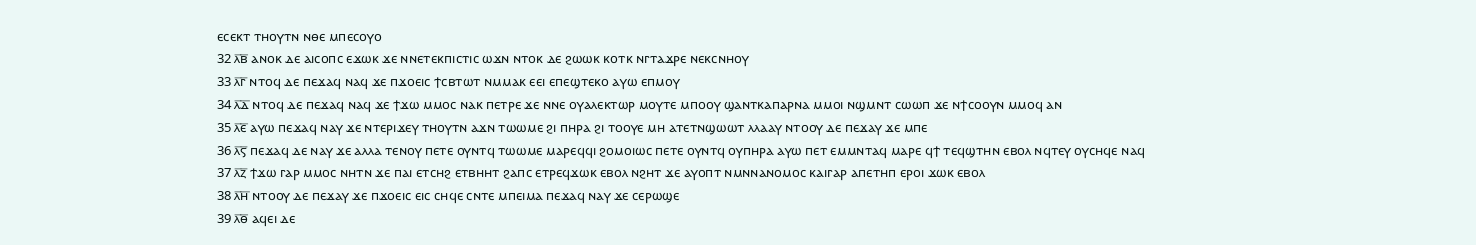ⲉⲥⲉⲕⲧ ⲧⲏⲟⲩⲧⲛ ⲛⲑⲉ ⲙⲡⲉⲥⲟⲩⲟ
32 ⲗ̅ⲃ̅ ⲁⲛⲟⲕ ⲇⲉ ⲁⲓⲥⲟⲡⲥ ⲉϫⲱⲕ ϫⲉ ⲛⲛⲉⲧⲉⲕⲡⲓⲥⲧⲓⲥ ⲱϫⲛ ⲛⲧⲟⲕ ⲇⲉ ϩⲱⲱⲕ ⲕⲟⲧⲕ ⲛⲅⲧⲁϫⲣⲉ ⲛⲉⲕⲥⲛⲏⲟⲩ
33 ⲗ̅ⲅ̅ ⲛⲧⲟϥ ⲇⲉ ⲡⲉϫⲁϥ ⲛⲁϥ ϫⲉ ⲡϫⲟⲉⲓⲥ ϯⲥⲃⲧⲱⲧ ⲛⲙⲙⲁⲕ ⲉⲉⲓ ⲉⲡⲉϣⲧⲉⲕⲟ ⲁⲩⲱ ⲉⲡⲙⲟⲩ
34 ⲗ̅ⲇ̅ ⲛⲧⲟϥ ⲇⲉ ⲡⲉϫⲁϥ ⲛⲁϥ ϫⲉ ϯϫⲱ ⲙⲙⲟⲥ ⲛⲁⲕ ⲡⲉⲧⲣⲉ ϫⲉ ⲛⲛⲉ ⲟⲩⲁⲗⲉⲕⲧⲱⲣ ⲙⲟⲩⲧⲉ ⲙⲡⲟⲟⲩ ϣⲁⲛⲧⲕⲁⲡⲁⲣⲛⲁ ⲙⲙⲟⲓ ⲛϣⲙⲛⲧ ⲥⲱⲱⲡ ϫⲉ ⲛϯⲥⲟⲟⲩⲛ ⲙⲙⲟϥ ⲁⲛ
35 ⲗ̅ⲉ̅ ⲁⲩⲱ ⲡⲉϫⲁϥ ⲛⲁⲩ ϫⲉ ⲛⲧⲉⲣⲓϫⲉⲩ ⲧⲏⲟⲩⲧⲛ ⲁϫⲛ ⲧⲱⲱⲙⲉ ϩⲓ ⲡⲏⲣⲁ ϩⲓ ⲧⲟⲟⲩⲉ ⲙⲏ ⲁⲧⲉⲧⲛϣⲱⲱⲧ ⲗⲗⲁⲁⲩ ⲛⲧⲟⲟⲩ ⲇⲉ ⲡⲉϫⲁⲩ ϫⲉ ⲙⲡⲉ
36 ⲗ̅ⲋ̅ ⲡⲉϫⲁϥ ⲇⲉ ⲛⲁⲩ ϫⲉ ⲁⲗⲗⲁ ⲧⲉⲛⲟⲩ ⲡⲉⲧⲉ ⲟⲩⲛⲧϥ ⲧⲱⲱⲙⲉ ⲙⲁⲣⲉϥϥⲓ ϩⲟⲙⲟⲓⲱⲥ ⲡⲉⲧⲉ ⲟⲩⲛⲧϥ ⲟⲩⲡⲏⲣⲁ ⲁⲩⲱ ⲡⲉⲧ ⲉⲙⲙⲛⲧⲁϥ ⲙⲁⲣⲉ ϥϯ ⲧⲉϥϣⲧⲏⲛ ⲉⲃⲟⲗ ⲛϥⲧⲉⲩ ⲟⲩⲥⲏϥⲉ ⲛⲁϥ
37 ⲗ̅ⲍ̅ ϯϫⲱ ⲅⲁⲣ ⲙⲙⲟⲥ ⲛⲏⲧⲛ ϫⲉ ⲡⲁⲓ ⲉⲧⲥⲏϩ ⲉⲧⲃⲏⲏⲧ ϩⲁⲡⲥ ⲉⲧⲣⲉϥϫⲱⲕ ⲉⲃⲟⲗ ⲛϩⲏⲧ ϫⲉ ⲁⲩⲟⲡⲧ ⲛⲙⲛⲛⲁⲛⲟⲙⲟⲥ ⲕⲁⲓⲅⲁⲣ ⲁⲡⲉⲧⲏⲡ ⲉⲣⲟⲓ ϫⲱⲕ ⲉⲃⲟⲗ
38 ⲗ̅ⲏ̅ ⲛⲧⲟⲟⲩ ⲇⲉ ⲡⲉϫⲁⲩ ϫⲉ ⲡϫⲟⲉⲓⲥ ⲉⲓⲥ ⲥⲏϥⲉ ⲥⲛⲧⲉ ⲙⲡⲉⲓⲙⲁ ⲡⲉϫⲁϥ ⲛⲁⲩ ϫⲉ ⲥⲉⲣⲱϣⲉ
39 ⲗ̅ⲑ̅ ⲁϥⲉⲓ ⲇⲉ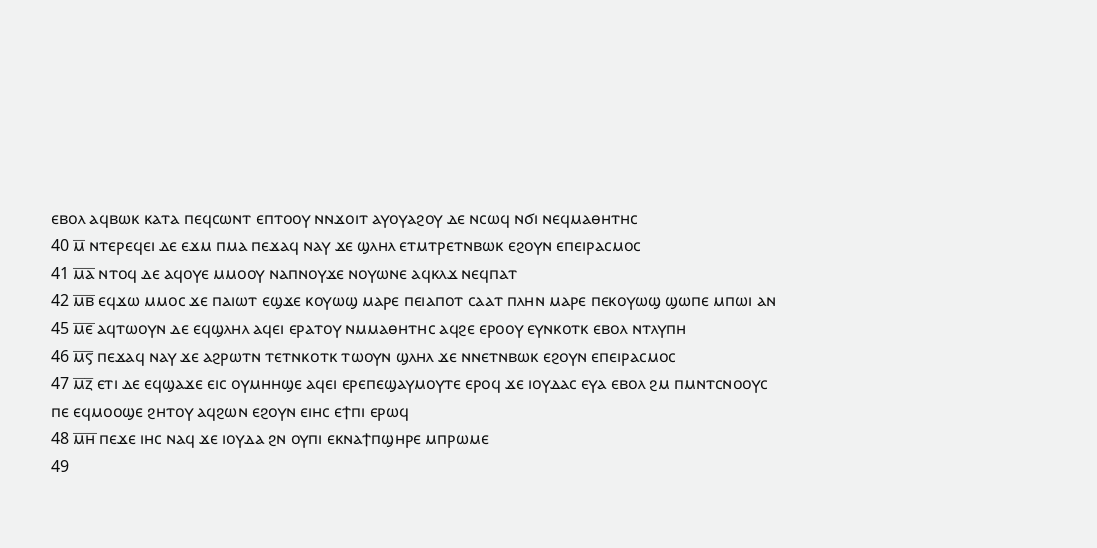ⲉⲃⲟⲗ ⲁϥⲃⲱⲕ ⲕⲁⲧⲁ ⲡⲉϥⲥⲱⲛⲧ ⲉⲡⲧⲟⲟⲩ ⲛⲛϫⲟⲓⲧ ⲁⲩⲟⲩⲁϩⲟⲩ ⲇⲉ ⲛⲥⲱϥ ⲛϭⲓ ⲛⲉϥⲙⲁⲑⲏⲧⲏⲥ
40 ⲙ̅ ⲛⲧⲉⲣⲉϥⲉⲓ ⲇⲉ ⲉϫⲙ ⲡⲙⲁ ⲡⲉϫⲁϥ ⲛⲁⲩ ϫⲉ ϣⲗⲏⲗ ⲉⲧⲙⲧⲣⲉⲧⲛⲃⲱⲕ ⲉϩⲟⲩⲛ ⲉⲡⲉⲓⲣⲁⲥⲙⲟⲥ
41 ⲙ̅ⲁ̅ ⲛⲧⲟϥ ⲇⲉ ⲁϥⲟⲩⲉ ⲙⲙⲟⲟⲩ ⲛⲁⲡⲛⲟⲩϫⲉ ⲛⲟⲩⲱⲛⲉ ⲁϥⲕⲗϫ ⲛⲉϥⲡⲁⲧ
42 ⲙ̅ⲃ̅ ⲉϥϫⲱ ⲙⲙⲟⲥ ϫⲉ ⲡⲁⲓⲱⲧ ⲉϣϫⲉ ⲕⲟⲩⲱϣ ⲙⲁⲣⲉ ⲡⲉⲓⲁⲡⲟⲧ ⲥⲁⲁⲧ ⲡⲗⲏⲛ ⲙⲁⲣⲉ ⲡⲉⲕⲟⲩⲱϣ ϣⲱⲡⲉ ⲙⲡⲱⲓ ⲁⲛ
45 ⲙ̅ⲉ̅ ⲁϥⲧⲱⲟⲩⲛ ⲇⲉ ⲉϥϣⲗⲏⲗ ⲁϥⲉⲓ ⲉⲣⲁⲧⲟⲩ ⲛⲙⲙⲁⲑⲏⲧⲏⲥ ⲁϥϩⲉ ⲉⲣⲟⲟⲩ ⲉⲩⲛⲕⲟⲧⲕ ⲉⲃⲟⲗ ⲛⲧⲗⲩⲡⲏ
46 ⲙ̅ⲋ̅ ⲡⲉϫⲁϥ ⲛⲁⲩ ϫⲉ ⲁϩⲣⲱⲧⲛ ⲧⲉⲧⲛⲕⲟⲧⲕ ⲧⲱⲟⲩⲛ ϣⲗⲏⲗ ϫⲉ ⲛⲛⲉⲧⲛⲃⲱⲕ ⲉϩⲟⲩⲛ ⲉⲡⲉⲓⲣⲁⲥⲙⲟⲥ
47 ⲙ̅ⲍ̅ ⲉⲧⲓ ⲇⲉ ⲉϥϣⲁϫⲉ ⲉⲓⲥ ⲟⲩⲙⲏⲏϣⲉ ⲁϥⲉⲓ ⲉⲣⲉⲡⲉϣⲁⲩⲙⲟⲩⲧⲉ ⲉⲣⲟϥ ϫⲉ ⲓⲟⲩⲇⲁⲥ ⲉⲩⲁ ⲉⲃⲟⲗ ϩⲙ ⲡⲙⲛⲧⲥⲛⲟⲟⲩⲥ ⲡⲉ ⲉϥⲙⲟⲟϣⲉ ϩⲏⲧⲟⲩ ⲁϥϩⲱⲛ ⲉϩⲟⲩⲛ ⲉⲓⲏⲥ ⲉϯⲡⲓ ⲉⲣⲱϥ
48 ⲙ̅ⲏ̅ ⲡⲉϫⲉ ⲓⲏⲥ ⲛⲁϥ ϫⲉ ⲓⲟⲩⲇⲁ ϩⲛ ⲟⲩⲡⲓ ⲉⲕⲛⲁϯⲡϣⲏⲣⲉ ⲙⲡⲣⲱⲙⲉ
49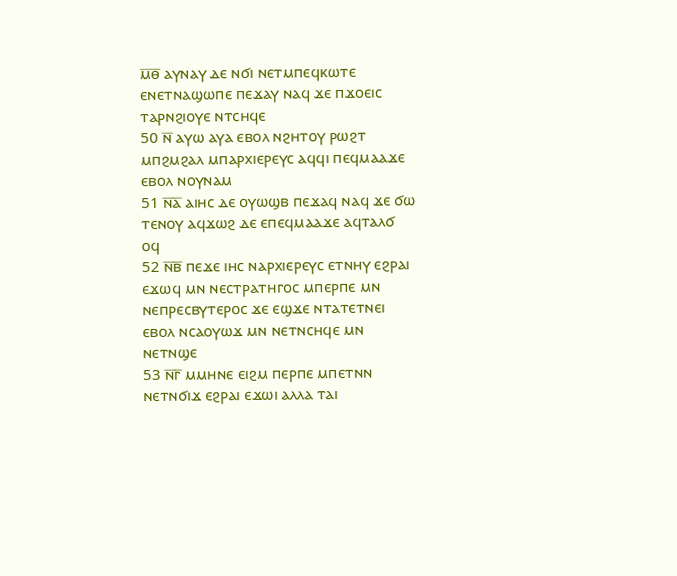ⲙ̅ⲑ̅ ⲁⲩⲛⲁⲩ ⲇⲉ ⲛϭⲓ ⲛⲉⲧⲙⲡⲉϥⲕⲱⲧⲉ ⲉⲛⲉⲧⲛⲁϣⲱⲡⲉ ⲡⲉϫⲁⲩ ⲛⲁϥ ϫⲉ ⲡϫⲟⲉⲓⲥ ⲧⲁⲣⲛϩⲓⲟⲩⲉ ⲛⲧⲥⲏϥⲉ
50 ⲛ̅ ⲁⲩⲱ ⲁⲩⲁ ⲉⲃⲟⲗ ⲛϩⲏⲧⲟⲩ ⲣⲱϩⲧ ⲙⲡϩⲙϩⲁⲗ ⲙⲡⲁⲣⲭⲓⲉⲣⲉⲩⲥ ⲁϥϥⲓ ⲡⲉϥⲙⲁⲁϫⲉ ⲉⲃⲟⲗ ⲛⲟⲩⲛⲁⲙ
51 ⲛ̅ⲁ̅ ⲁⲓⲏⲥ ⲇⲉ ⲟⲩⲱϣⲃ ⲡⲉϫⲁϥ ⲛⲁϥ ϫⲉ ϭⲱ ⲧⲉⲛⲟⲩ ⲁϥϫⲱϩ ⲇⲉ ⲉⲡⲉϥⲙⲁⲁϫⲉ ⲁϥⲧⲁⲗϭ ⲟϥ
52 ⲛ̅ⲃ̅ ⲡⲉϫⲉ ⲓⲏⲥ ⲛⲁⲣⲭⲓⲉⲣⲉⲩⲥ ⲉⲧⲛⲏⲩ ⲉϩⲣⲁⲓ ⲉϫⲱϥ ⲙⲛ ⲛⲉⲥⲧⲣⲁⲧⲏⲅⲟⲥ ⲙⲡⲉⲣⲡⲉ ⲙⲛ ⲛⲉⲡⲣⲉⲥⲃⲩⲧⲉⲣⲟⲥ ϫⲉ ⲉϣϫⲉ ⲛⲧⲁⲧⲉⲧⲛⲉⲓ ⲉⲃⲟⲗ ⲛⲥⲁⲟⲩⲱϫ ⲙⲛ ⲛⲉⲧⲛⲥⲏϥⲉ ⲙⲛ ⲛⲉⲧⲛϣⲉ
53 ⲛ̅ⲅ̅ ⲙⲙⲏⲛⲉ ⲉⲓϩⲙ ⲡⲉⲣⲡⲉ ⲙⲡⲉⲧⲛⲛ ⲛⲉⲧⲛϭⲓϫ ⲉϩⲣⲁⲓ ⲉϫⲱⲓ ⲁⲗⲗⲁ ⲧⲁⲓ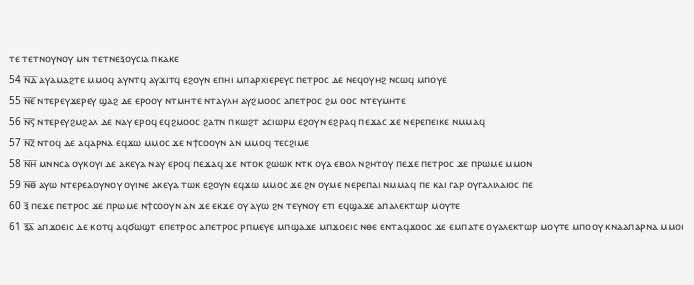ⲧⲉ ⲧⲉⲧⲛⲟⲩⲛⲟⲩ ⲙⲛ ⲧⲉⲧⲛⲉⲝⲟⲩⲥⲓⲁ ⲡⲕⲁⲕⲉ
54 ⲛ̅ⲇ̅ ⲁⲩⲁⲙⲁϩⲧⲉ ⲙⲙⲟϥ ⲁⲩⲛⲧϥ ⲁⲩϫⲓⲧϥ ⲉϩⲟⲩⲛ ⲉⲡⲏⲓ ⲙⲡⲁⲣⲭⲓⲉⲣⲉⲩⲥ ⲡⲉⲧⲣⲟⲥ ⲇⲉ ⲛⲉϥⲟⲩⲏϩ ⲛⲥⲱϥ ⲙⲡⲟⲩⲉ
55 ⲛ̅ⲉ̅ ⲛⲧⲉⲣⲉⲩϫⲉⲣⲉⲩ ϣⲁϩ ⲇⲉ ⲉⲣⲟⲟⲩ ⲛⲧⲙⲏⲧⲉ ⲛⲧⲁⲩⲗⲏ ⲁⲩϩⲙⲟⲟⲥ ⲁⲡⲉⲧⲣⲟⲥ ϩⲙ ⲟⲟⲥ ⲛⲧⲉⲩⲙⲏⲧⲉ
56 ⲛ̅ⲋ̅ ⲛⲧⲉⲣⲉⲩϩⲙϩⲁⲗ ⲇⲉ ⲛⲁⲩ ⲉⲣⲟϥ ⲉϥϩⲙⲟⲟⲥ ϩⲁⲧⲛ ⲡⲕⲱϩⲧ ⲁⲥⲓⲱⲣⲙ ⲉϩⲟⲩⲛ ⲉϩⲣⲁϥ ⲡⲉϫⲁⲥ ϫⲉ ⲛⲉⲣⲉⲡⲉⲓⲕⲉ ⲛⲙⲙⲁϥ
57 ⲛ̅ⲍ̅ ⲛⲧⲟϥ ⲇⲉ ⲁϥⲁⲣⲛⲁ ⲉϥϫⲱ ⲙⲙⲟⲥ ϫⲉ ⲛϯⲥⲟⲟⲩⲛ ⲁⲛ ⲙⲙⲟϥ ⲧⲉⲥϩⲓⲙⲉ
58 ⲛ̅ⲏ̅ ⲙⲛⲛⲥⲁ ⲟⲩⲕⲟⲩⲓ ⲇⲉ ⲁⲕⲉⲩⲁ ⲛⲁⲩ ⲉⲣⲟϥ ⲡⲉϫⲁϥ ϫⲉ ⲛⲧⲟⲕ ϩⲱⲱⲕ ⲛⲧⲕ ⲟⲩⲁ ⲉⲃⲟⲗ ⲛϩⲏⲧⲟⲩ ⲡⲉϫⲉ ⲡⲉⲧⲣⲟⲥ ϫⲉ ⲡⲣⲱⲙⲉ ⲙⲙⲟⲛ
59 ⲛ̅ⲑ̅ ⲁⲩⲱ ⲛⲧⲉⲣⲉⲁⲟⲩⲛⲟⲩ ⲟⲩⲓⲛⲉ ⲁⲕⲉⲩⲁ ⲧⲱⲕ ⲉϩⲟⲩⲛ ⲉϥϫⲱ ⲙⲙⲟⲥ ϫⲉ ϩⲛ ⲟⲩⲙⲉ ⲛⲉⲣⲉⲡⲁⲓ ⲛⲙⲙⲁϥ ⲡⲉ ⲕⲁⲓ ⲅⲁⲣ ⲟⲩⲅⲁⲗⲓⲗⲁⲓⲟⲥ ⲡⲉ
60 ⲝ̅ ⲡⲉϫⲉ ⲡⲉⲧⲣⲟⲥ ϫⲉ ⲡⲣⲱⲙⲉ ⲛϯⲥⲟⲟⲩⲛ ⲁⲛ ϫⲉ ⲉⲕϫⲉ ⲟⲩ ⲁⲩⲱ ϩⲛ ⲧⲉⲩⲛⲟⲩ ⲉⲧⲓ ⲉϥϣⲁϫⲉ ⲁⲡⲁⲗⲉⲕⲧⲱⲣ ⲙⲟⲩⲧⲉ
61 ⲝ̅ⲁ̅ ⲁⲡϫⲟⲉⲓⲥ ⲇⲉ ⲕⲟⲧϥ ⲁϥϭⲱϣⲧ ⲉⲡⲉⲧⲣⲟⲥ ⲁⲡⲉⲧⲣⲟⲥ ⲣⲡⲙⲉⲩⲉ ⲙⲡϣⲁϫⲉ ⲙⲡϫⲟⲉⲓⲥ ⲛⲑⲉ ⲉⲛⲧⲁϥϫⲟⲟⲥ ϫⲉ ⲉⲙⲡⲁⲧⲉ ⲟⲩⲁⲗⲉⲕⲧⲱⲣ ⲙⲟⲩⲧⲉ ⲙⲡⲟⲟⲩ ⲕⲛⲁⲁⲡⲁⲣⲛⲁ ⲙⲙⲟⲓ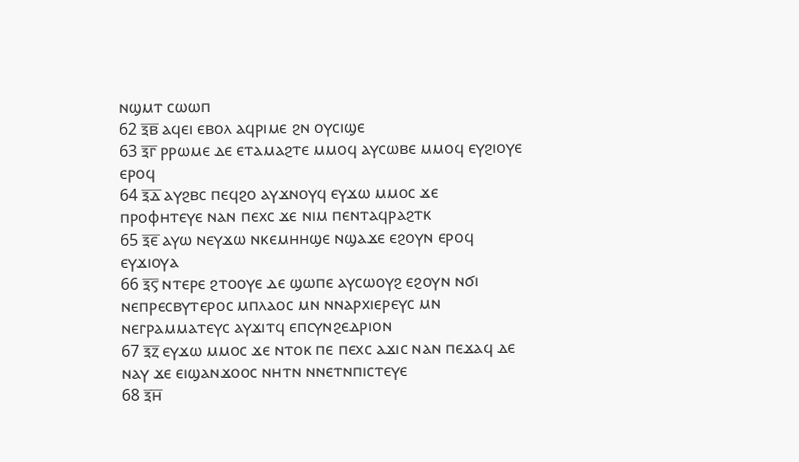ⲛϣⲙⲧ ⲥⲱⲱⲡ
62 ⲝ̅ⲃ̅ ⲁϥⲉⲓ ⲉⲃⲟⲗ ⲁϥⲣⲓⲙⲉ ϩⲛ ⲟⲩⲥⲓϣⲉ
63 ⲝ̅ⲅ̅ ⲣⲣⲱⲙⲉ ⲇⲉ ⲉⲧⲁⲙⲁϩⲧⲉ ⲙⲙⲟϥ ⲁⲩⲥⲱⲃⲉ ⲙⲙⲟϥ ⲉⲩϩⲓⲟⲩⲉ ⲉⲣⲟϥ
64 ⲝ̅ⲇ̅ ⲁⲩϩⲃⲥ ⲡⲉϥϩⲟ ⲁⲩϫⲛⲟⲩϥ ⲉⲩϫⲱ ⲙⲙⲟⲥ ϫⲉ ⲡⲣⲟⲫⲏⲧⲉⲩⲉ ⲛⲁⲛ ⲡⲉⲭⲥ ϫⲉ ⲛⲓⲙ ⲡⲉⲛⲧⲁϥⲣⲁϩⲧⲕ
65 ⲝ̅ⲉ̅ ⲁⲩⲱ ⲛⲉⲩϫⲱ ⲛⲕⲉⲙⲏⲏϣⲉ ⲛϣⲁϫⲉ ⲉϩⲟⲩⲛ ⲉⲣⲟϥ ⲉⲩϫⲓⲟⲩⲁ
66 ⲝ̅ⲋ̅ ⲛⲧⲉⲣⲉ ϩⲧⲟⲟⲩⲉ ⲇⲉ ϣⲱⲡⲉ ⲁⲩⲥⲱⲟⲩϩ ⲉϩⲟⲩⲛ ⲛϭⲓ ⲛⲉⲡⲣⲉⲥⲃⲩⲧⲉⲣⲟⲥ ⲙⲡⲗⲁⲟⲥ ⲙⲛ ⲛⲛⲁⲣⲭⲓⲉⲣⲉⲩⲥ ⲙⲛ ⲛⲉⲅⲣⲁⲙⲙⲁⲧⲉⲩⲥ ⲁⲩϫⲓⲧϥ ⲉⲡⲥⲩⲛϩⲉⲇⲣⲓⲟⲛ
67 ⲝ̅ⲍ̅ ⲉⲩϫⲱ ⲙⲙⲟⲥ ϫⲉ ⲛⲧⲟⲕ ⲡⲉ ⲡⲉⲭⲥ ⲁϫⲓⲥ ⲛⲁⲛ ⲡⲉϫⲁϥ ⲇⲉ ⲛⲁⲩ ϫⲉ ⲉⲓϣⲁⲛϫⲟⲟⲥ ⲛⲏⲧⲛ ⲛⲛⲉⲧⲛⲡⲓⲥⲧⲉⲩⲉ
68 ⲝ̅ⲏ̅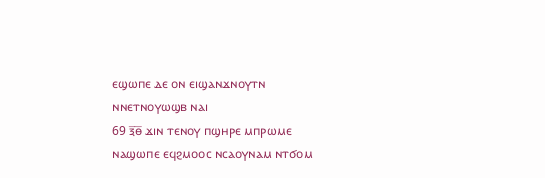ⲉϣⲱⲡⲉ ⲇⲉ ⲟⲛ ⲉⲓϣⲁⲛϫⲛⲟⲩⲧⲛ ⲛⲛⲉⲧⲛⲟⲩⲱϣⲃ ⲛⲁⲓ
69 ⲝ̅ⲑ̅ ϫⲓⲛ ⲧⲉⲛⲟⲩ ⲡϣⲏⲣⲉ ⲙⲡⲣⲱⲙⲉ ⲛⲁϣⲱⲡⲉ ⲉϥϩⲙⲟⲟⲥ ⲛⲥⲁⲟⲩⲛⲁⲙ ⲛⲧϭⲟⲙ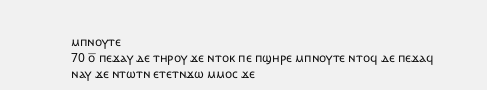ⲙⲡⲛⲟⲩⲧⲉ
70 ⲟ̅ ⲡⲉϫⲁⲩ ⲇⲉ ⲧⲏⲣⲟⲩ ϫⲉ ⲛⲧⲟⲕ ⲡⲉ ⲡϣⲏⲣⲉ ⲙⲡⲛⲟⲩⲧⲉ ⲛⲧⲟϥ ⲇⲉ ⲡⲉϫⲁϥ ⲛⲁⲩ ϫⲉ ⲛⲧⲱⲧⲛ ⲉⲧⲉⲧⲛϫⲱ ⲙⲙⲟⲥ ϫⲉ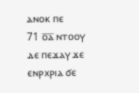ⲁⲛⲟⲕ ⲡⲉ
71 ⲟ̅ⲁ̅ ⲛⲧⲟⲟⲩ ⲇⲉ ⲡⲉϫⲁⲩ ϫⲉ ⲉⲛⲣⲭⲣⲓⲁ ϭⲉ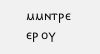ⲙⲙⲛⲧⲣⲉ ⲉⲣ ⲟⲩ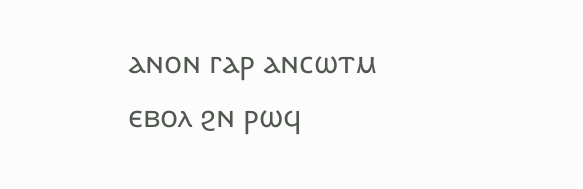ⲁⲛⲟⲛ ⲅⲁⲣ ⲁⲛⲥⲱⲧⲙ ⲉⲃⲟⲗ ϩⲛ ⲣⲱϥ